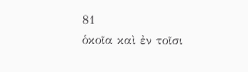81
ὁκοῖα καὶ ἐν τοῖσι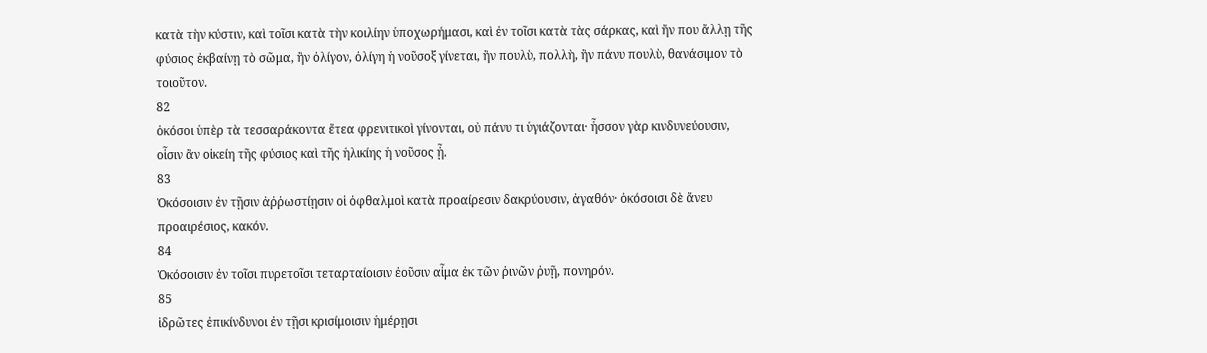κατὰ τὴν κύστιν, καὶ τοῖσι κατὰ τὴν κοιλίην ὑποχωρήμασι, καὶ ἐν τοῖσι κατὰ τὰς σάρκας, καὶ ἤν που ἄλλῃ τῆς φύσιος ἐκβαίνῃ τὸ σῶμα, ἢν ὀλίγον, ὀλίγη ἡ νοῦσοξ γίνεται, ἢν πουλὺ, πολλὴ, ἢν πάνυ πουλὺ, θανάσιμον τὸ τοιοῦτον.
82
ὁκόσοι ὑπὲρ τὰ τεσσαράκοντα ἔτεα φρενιτικοὶ γίνονται, οὐ πάνυ τι ὑγιάζονται· ἧσσον γὰρ κινδυνεύουσιν, οἷσιν ἂν οἰκείη τῆς φύσιος καὶ τῆς ἡλικίης ἡ νοῦσος ᾖ.
83
Ὁκόσοισιν ἐν τῇσιν ἀῤῥωστίῃσιν οἱ ὀφθαλμοὶ κατὰ προαίρεσιν δακρύουσιν, ἀγαθόν· ὁκόσοισι δὲ ἄνευ προαιρέσιος, κακόν.
84
Ὁκόσοισιν ἐν τοῖσι πυρετοῖσι τεταρταίοισιν ἐοῦσιν αἷμα ἐκ τῶν ῥινῶν ῥυῇ, πονηρόν.
85
ἱδρῶτες ἐπικίνδυνοι ἐν τῇσι κρισίμοισιν ἡμέρῃσι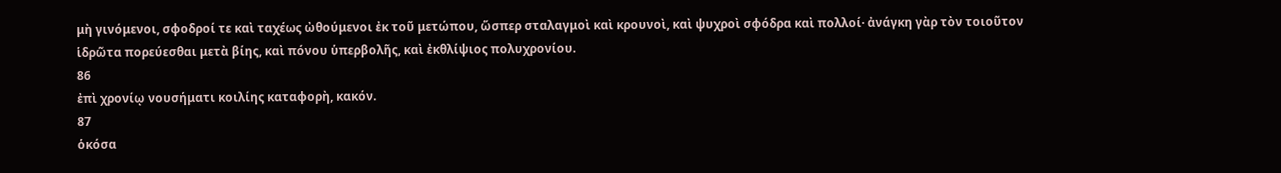μὴ γινόμενοι, σφοδροί τε καὶ ταχέως ὠθούμενοι ἐκ τοῦ μετώπου, ὥσπερ σταλαγμοὶ καὶ κρουνοὶ, καὶ ψυχροὶ σφόδρα καὶ πολλοί· ἀνάγκη γὰρ τὸν τοιοῦτον ἱδρῶτα πορεύεσθαι μετὰ βίης, καὶ πόνου ὑπερβολῆς, καὶ ἐκθλίψιος πολυχρονίου.
86
ἐπὶ χρονίῳ νουσήματι κοιλίης καταφορὴ, κακόν.
87
ὁκόσα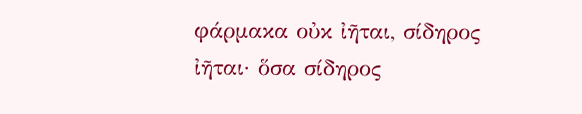φάρμακα οὐκ ἰῆται, σίδηρος ἰῆται· ὅσα σίδηρος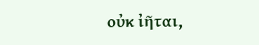οὐκ ἰῆται,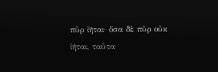πῦρ ἰῆται· ὅσα δὲ πῦρ οὐκ ἰῆται, ταῦτα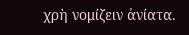χρὴ νομίζειν ἀνίατα.